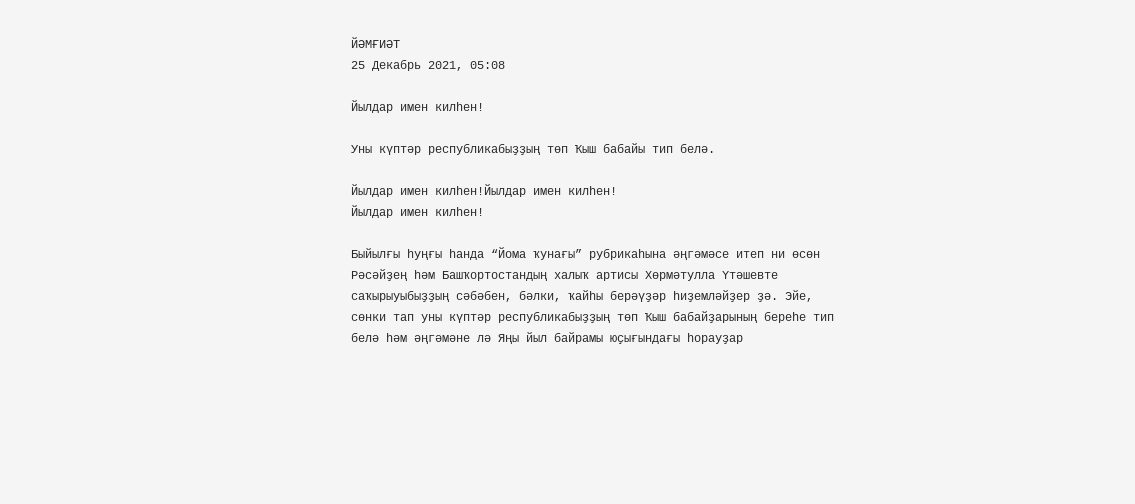ЙӘМҒИӘТ
25 Декабрь 2021, 05:08

Йылдар имен килһен!

Уны күптәр республикабыҙҙың төп Ҡыш бабайы тип белә.

Йылдар имен килһен!Йылдар имен килһен!
Йылдар имен килһен!

Быйылғы һуңғы һанда “Йома ҡунағы” рубрикаһына әңгәмәсе итеп ни өсөн Рәсәйҙең һәм Башҡортостандың халыҡ артисы Хөрмәтулла Үтәшевте саҡырыуыбыҙҙың сәбәбен, бәлки, ҡайһы берәүҙәр һиҙемләйҙер ҙә. Эйе, сөнки тап уны күптәр республикабыҙҙың төп Ҡыш бабайҙарының береһе тип белә һәм әңгәмәне лә Яңы йыл байрамы юҫығындағы һорауҙар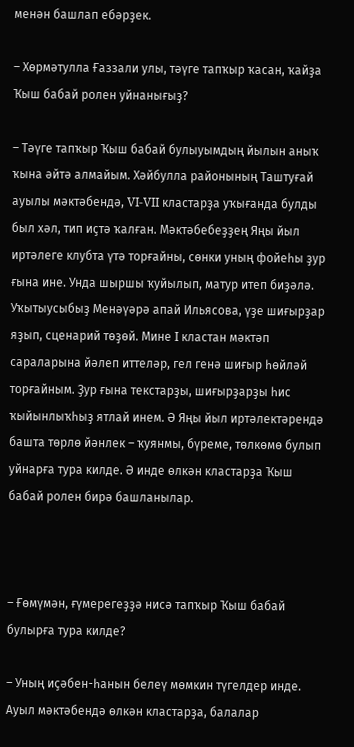менән башлап ебәрҙек.

– Хөрмәтулла Ғаззали улы, тәүге тапҡыр ҡасан, ҡайҙа Ҡыш бабай ролен уйнанығыҙ?

– Тәүге тапҡыр Ҡыш бабай булыуымдың йылын аныҡ ҡына әйтә алмайым. Хәйбулла районының Таштуғай ауылы мәктәбендә, VI-VII кластарҙа уҡығанда булды был хәл, тип иҫтә ҡалған. Мәктәбебеҙҙең Яңы йыл иртәлеге клубта үтә торғайны, сөнки уның фойеһы ҙур ғына ине. Унда шыршы ҡуйылып, матур итеп биҙәлә. Уҡытыусыбыҙ Менәүәрә апай Ильясова, үҙе шиғырҙар яҙып, сценарий төҙөй. Мине I кластан мәктәп сараларына йәлеп иттеләр, гел генә шиғыр һөйләй торғайным. Ҙур ғына текстарҙы, шиғырҙарҙы һис ҡыйынлыҡһыҙ ятлай инем. Ә Яңы йыл иртәлектәрендә башта төрлө йәнлек – ҡуянмы, бүреме, төлкөмө булып уйнарға тура килде. Ә инде өлкән кластарҙа Ҡыш бабай ролен бирә башланылар.



– Ғөмүмән, ғүмерегеҙҙә нисә тапҡыр Ҡыш бабай булырға тура килде?

– Уның иҫәбен-һанын белеү мөмкин түгелдер инде. Ауыл мәктәбендә өлкән кластарҙа, балалар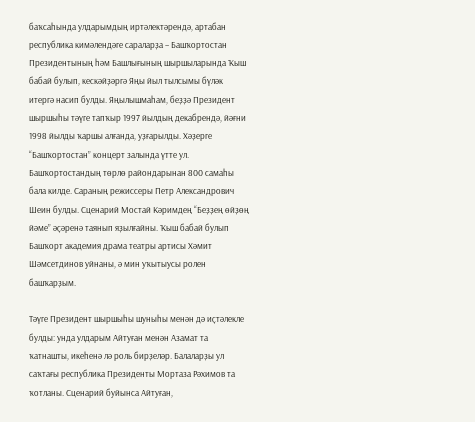баҡсаһында улдарымдың иртәлектәрендә, артабан республика кимәлендәге сараларҙа – Башҡортостан Президентының һәм Башлығының шыршыларында Ҡыш бабай булып, кескәйҙәргә Яңы йыл тылсымы бүләк итергә насип булды. Яңылышмаһам, беҙҙә Президент шыршыһы тәүге тапҡыр 1997 йылдың декабрендә, йәғни 1998 йылды ҡаршы алғанда, уҙғарылды. Хәҙерге “Башҡортостан” концерт залында үтте ул. Башҡортостандың төрлө райондарынан 800 самаһы бала килде. Сараның режиссеры Петр Александрович Шеин булды. Сценарий Мостай Кәримдең “Беҙҙең өйҙөң йәме” әҫәренә таянып яҙылғайны. Ҡыш бабай булып Башҡорт академия драма театры артисы Хәмит Шәмсетдинов уйнаны, ә мин уҡытыусы ролен башҡарҙым.

Тәүге Президент шыршыһы шуныһы менән дә иҫтәлекле булды: унда улдарым Айтуған менән Азамат та ҡатнашты, икеһенә лә роль бирҙеләр. Балаларҙы ул саҡтағы республика Президенты Мортаза Рәхимов та ҡотланы. Сценарий буйынса Айтуған,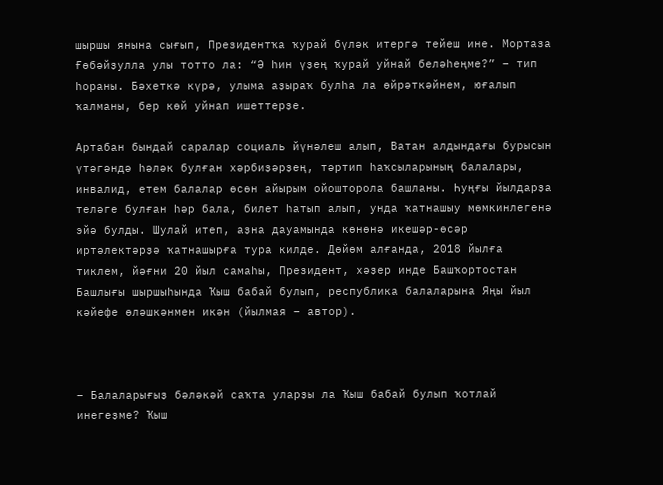шыршы янына сығып, Президентҡа ҡурай бүләк итергә тейеш ине. Мортаза Ғөбәйҙулла улы тотто ла: “Ә һин үҙең ҡурай уйнай беләһеңме?” – тип һораны. Бәхеткә күрә, улыма аҙыраҡ булһа ла өйрәткәйнем, юғалып ҡалманы, бер көй уйнап ишеттерҙе.

Артабан бындай саралар социаль йүнәлеш алып, Ватан алдындағы бурысын үтәгәндә һәләк булған хәрбиҙәрҙең, тәртип һаҡсыларының балалары, инвалид, етем балалар өсөн айырым ойошторола башланы. Һуңғы йылдарҙа теләге булған һәр бала, билет һатып алып, унда ҡатнашыу мөмкинлегенә эйә булды. Шулай итеп, аҙна дауамында көнөнә икешәр-өсәр иртәлектәрҙә ҡатнашырға тура килде. Дөйөм алғанда, 2018 йылға тиклем, йәғни 20 йыл самаһы, Президент, хәҙер инде Башҡортостан Башлығы шыршыһында Ҡыш бабай булып, республика балаларына Яңы йыл кәйефе өләшкәнмен икән (йылмая – автор).



– Балаларығыҙ бәләкәй саҡта уларҙы ла Ҡыш бабай булып ҡотлай инегеҙме? Ҡыш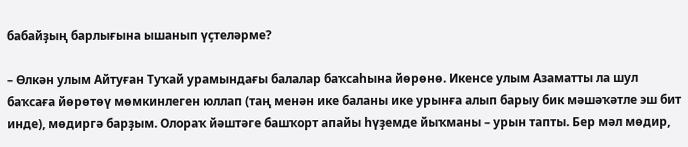бабайҙың барлығына ышанып үҫтеләрме?

– Өлкән улым Айтуған Туҡай урамындағы балалар баҡсаһына йөрөнө. Икенсе улым Азаматты ла шул баҡсаға йөрөтөү мөмкинлеген юллап (таң менән ике баланы ике урынға алып барыу бик мәшәҡәтле эш бит инде), мөдиргә барҙым. Олораҡ йәштәге башҡорт апайы һүҙемде йыҡманы – урын тапты. Бер мәл мөдир,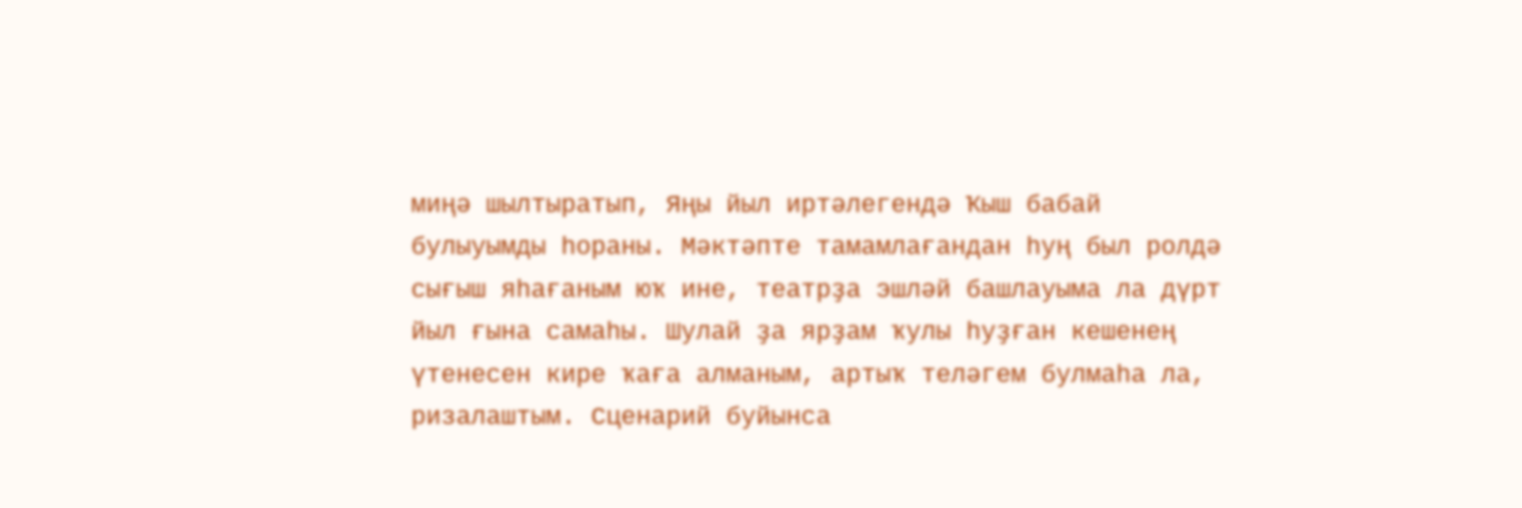миңә шылтыратып, Яңы йыл иртәлегендә Ҡыш бабай булыуымды һораны. Мәктәпте тамамлағандан һуң был ролдә сығыш яһағаным юҡ ине, театрҙа эшләй башлауыма ла дүрт йыл ғына самаһы. Шулай ҙа ярҙам ҡулы һуҙған кешенең үтенесен кире ҡаға алманым, артыҡ теләгем булмаһа ла, ризалаштым. Сценарий буйынса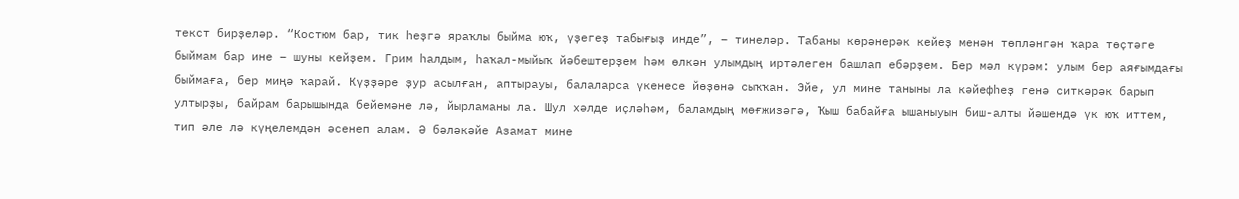текст бирҙеләр. “Костюм бар, тик һеҙгә яраҡлы быйма юҡ, үҙегеҙ табығыҙ инде”, – тинеләр. Табаны көрәнерәк кейеҙ менән төпләнгән ҡара төҫтәге быймам бар ине – шуны кейҙем. Грим һалдым, һаҡал-мыйыҡ йәбештерҙем һәм өлкән улымдың иртәлеген башлап ебәрҙем. Бер мәл күрәм: улым бер аяғымдағы быймаға, бер миңә ҡарай. Күҙҙәре ҙур асылған, аптырауы, балаларса үкенесе йөҙөнә сыҡҡан. Эйе, ул мине таныны ла кәйефһеҙ генә ситкәрәк барып ултырҙы, байрам барышында бейемәне лә, йырламаны ла. Шул хәлде иҫләһәм, баламдың мөғжизәгә, Ҡыш бабайға ышаныуын биш-алты йәшендә үк юҡ иттем, тип әле лә күңелемдән әсенеп алам. Ә бәләкәйе Азамат мине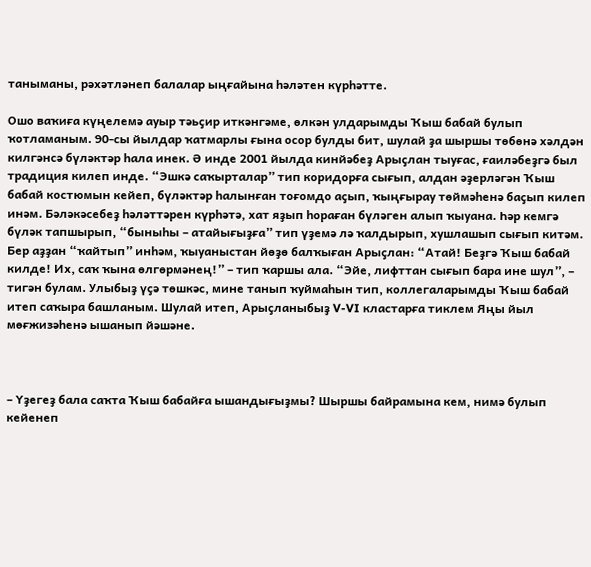таныманы, рәхәтләнеп балалар ыңғайына һәләтен күрһәтте.

Ошо ваҡиға күңелемә ауыр тәьҫир иткәнгәме, өлкән улдарымды Ҡыш бабай булып ҡотламаным. 90-сы йылдар ҡатмарлы ғына осор булды бит, шулай ҙа шыршы төбөнә хәлдән килгәнсә бүләктәр һала инек. Ә инде 2001 йылда кинйәбеҙ Арыҫлан тыуғас, ғаиләбеҙгә был традиция килеп инде. “Эшкә саҡырталар” тип коридорға сығып, алдан әҙерләгән Ҡыш бабай костюмын кейеп, бүләктәр һалынған тоғомдо аҫып, ҡыңғырау төймәһенә баҫып килеп инәм. Бәләкәсебеҙ һәләттәрен күрһәтә, хат яҙып һораған бүләген алып ҡыуана. Һәр кемгә бүләк тапшырып, “быныһы – атайығыҙға” тип үҙемә лә ҡалдырып, хушлашып сығып китәм. Бер аҙҙан “ҡайтып” инһәм, ҡыуаныстан йөҙө балҡыған Арыҫлан: “Атай! Беҙгә Ҡыш бабай килде! Их, саҡ ҡына өлгөрмәнең!” – тип ҡаршы ала. “Эйе, лифттан сығып бара ине шул”, – тигән булам. Улыбыҙ үҫә төшкәс, мине танып ҡуймаһын тип, коллегаларымды Ҡыш бабай итеп саҡыра башланым. Шулай итеп, Арыҫланыбыҙ V-VI кластарға тиклем Яңы йыл мөғжизәһенә ышанып йәшәне.



– Үҙегеҙ бала саҡта Ҡыш бабайға ышандығыҙмы? Шыршы байрамына кем, нимә булып кейенеп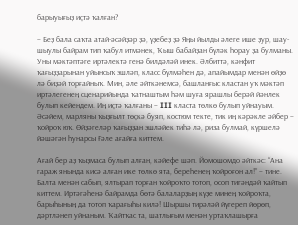барыуығыҙ иҫтә ҡалған?

– Беҙ бала саҡта атай-әсәйҙәр ҙә, үҙебеҙ ҙә Яңы йылды әлеге ише ҙур, шау-шыулы байрам тип ҡабул итмәнек, Ҡыш бабайҙан бүләк һорау ҙа булманы. Уны мәктәптәге иртәлектә генә билдәләй инек. Әлбиттә, кәнфит ҡағыҙҙарынан уйынсыҡ эшләп, класс бүлмәһен дә, апайымдар менән өйҙө лә биҙәй торғайныҡ. Мин, әле әйткәнемсә, башланғыс кластан уҡ мәктәп иртәлегенең сценарийында ҡатнаштым һәм шуға ярашлы берәй йәнлек булып кейендем. Иң иҫтә ҡалғаны – III класта төлкө булып уйнауым. Әсәйем, марляны ҡыҙғылт төҫкә буяп, костюм текте, тик иң кәрәкле әйбер – ҡойроҡ юҡ. Өйҙәгеләр ҡағыҙҙан эшләйек тиһә лә, риза булмай, күршелә йәшәгән һунарсы Ғәле ағайға киттем.

Ағай бер аҙ ҡыҙмаса булып алған, кәйефе шәп. Йомошомдо әйткәс: “Ана гараж янында кисә алған ике төлкө ята, береһенең ҡойроғон ал!” – тине. Балта менән сабып, ялтырап торған ҡойроҡто тотоп, осоп тигәндәй ҡайтып киттем. Иртәгәһенә байрамда бөтә балаларҙың күҙе минең ҡойроҡта, барыһының да тотоп ҡарағыһы килә! Шыршы тирәләй йүгереп йөрөп, дәртләнеп уйнаным. Ҡайтҡас та, шатлығым менән уртаҡлашырға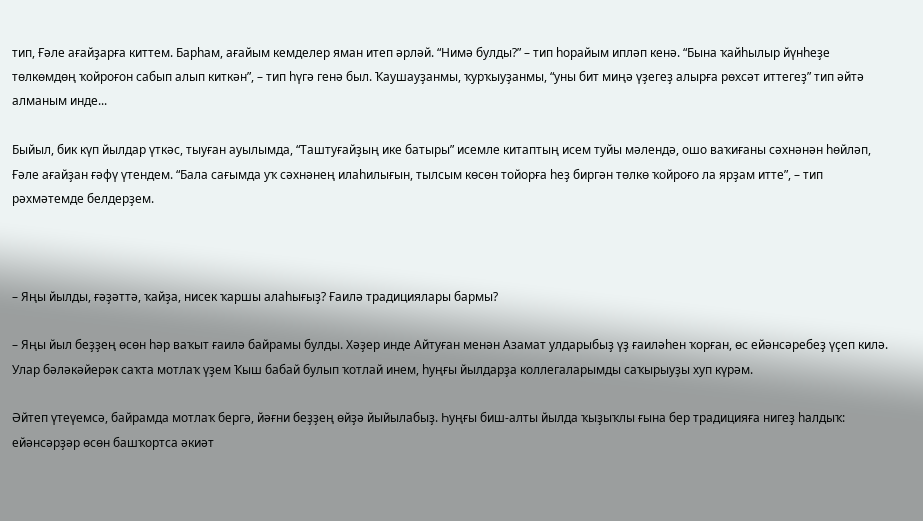тип, Ғәле ағайҙарға киттем. Барһам, ағайым кемделер яман итеп әрләй. “Нимә булды?” – тип һорайым ипләп кенә. “Бына ҡайһылыр йүнһеҙе төлкөмдөң ҡойроғон сабып алып киткән”, – тип һүгә генә был. Ҡаушауҙанмы, ҡурҡыуҙанмы, “уны бит миңә үҙегеҙ алырға рөхсәт иттегеҙ” тип әйтә алманым инде...

Быйыл, бик күп йылдар үткәс, тыуған ауылымда, “Таштуғайҙың ике батыры” исемле китаптың исем туйы мәлендә, ошо ваҡиғаны сәхнәнән һөйләп, Ғәле ағайҙан ғәфү үтендем. “Бала сағымда уҡ сәхнәнең илаһилығын, тылсым көсөн тойорға һеҙ биргән төлкө ҡойроғо ла ярҙам итте”, – тип рәхмәтемде белдерҙем.



– Яңы йылды, ғәҙәттә, ҡайҙа, нисек ҡаршы алаһығыҙ? Ғаилә традициялары бармы?

– Яңы йыл беҙҙең өсөн һәр ваҡыт ғаилә байрамы булды. Хәҙер инде Айтуған менән Азамат улдарыбыҙ үҙ ғаиләһен ҡорған, өс ейәнсәребеҙ үҫеп килә. Улар бәләкәйерәк саҡта мотлаҡ үҙем Ҡыш бабай булып ҡотлай инем, һуңғы йылдарҙа коллегаларымды саҡырыуҙы хуп күрәм.

Әйтеп үтеүемсә, байрамда мотлаҡ бергә, йәғни беҙҙең өйҙә йыйылабыҙ. Һуңғы биш-алты йылда ҡыҙыҡлы ғына бер традицияға нигеҙ һалдыҡ: ейәнсәрҙәр өсөн башҡортса әкиәт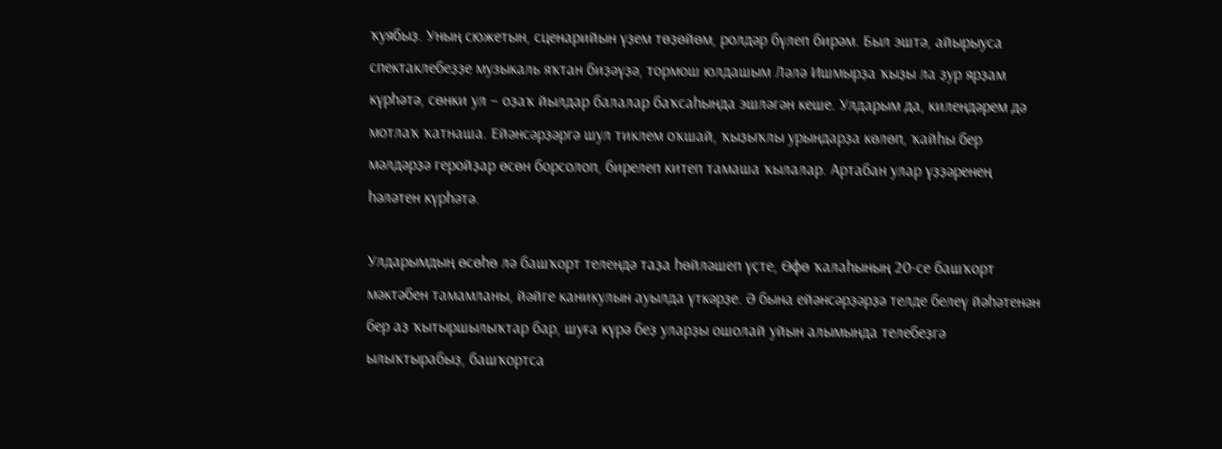ҡуябыҙ. Уның сюжетын, сценарийын үҙем төҙөйөм, ролдәр бүлеп бирәм. Был эштә, айырыуса спектаклебеҙҙе музыкаль яҡтан биҙәүҙә, тормош юлдашым Ләлә Ишмырҙа ҡыҙы ла ҙур ярҙам күрһәтә, сөнки ул – оҙаҡ йылдар балалар баҡсаһында эшләгән кеше. Улдарым да, килендәрем дә мотлаҡ ҡатнаша. Ейәнсәрҙәргә шул тиклем оҡшай, ҡыҙыҡлы урындарҙа көлөп, ҡайһы бер мәлдәрҙә геройҙар өсөн борсолоп, бирелеп китеп тамаша ҡылалар. Артабан улар үҙҙәренең һәләтен күрһәтә.

Улдарымдың өсөһө лә башҡорт телендә таҙа һөйләшеп үҫте, Өфө ҡалаһының 20-се башҡорт мәктәбен тамамланы, йәйге каникулын ауылда үткәрҙе. Ә бына ейәнсәрҙәрҙә телде белеү йәһәтенән бер аҙ ҡытыршылыҡтар бар, шуға күрә беҙ уларҙы ошолай уйын алымында телебеҙгә ылыҡтырабыҙ, башҡортса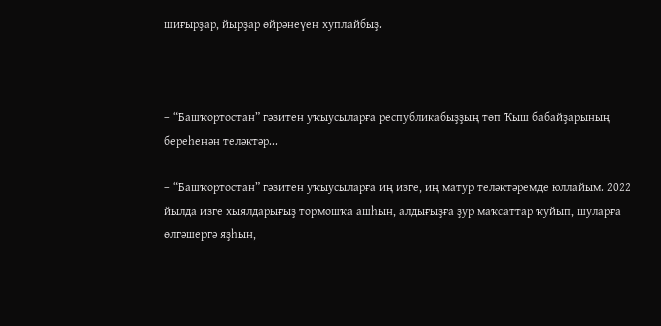шиғырҙар, йырҙар өйрәнеүен хуплайбыҙ.



– “Башҡортостан” гәзитен уҡыусыларға республикабыҙҙың төп Ҡыш бабайҙарының береһенән теләктәр...

– “Башҡортостан” гәзитен уҡыусыларға иң изге, иң матур теләктәремде юллайым. 2022 йылда изге хыялдарығыҙ тормошҡа ашһын, алдығыҙға ҙур маҡсаттар ҡуйып, шуларға өлгәшергә яҙһын,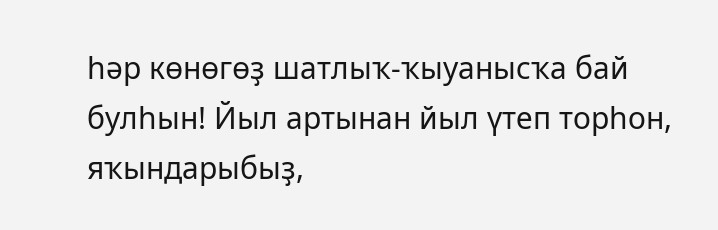һәр көнөгөҙ шатлыҡ-ҡыуанысҡа бай булһын! Йыл артынан йыл үтеп торһон, яҡындарыбыҙ,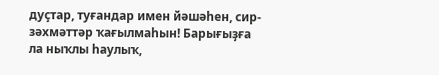дуҫтар, туғандар имен йәшәһен, сир-зәхмәттәр ҡағылмаһын! Барығыҙға ла ныҡлы һаулыҡ,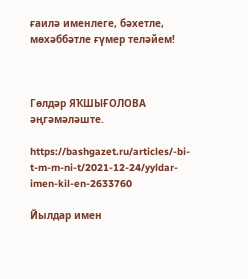ғаилә именлеге, бәхетле, мөхәббәтле ғүмер теләйем!



Гөлдәр ЯҠШЫҒОЛОВА әңгәмәләште.

https://bashgazet.ru/articles/-bi-t-m-m-ni-t/2021-12-24/yyldar-imen-kil-en-2633760

Йылдар имен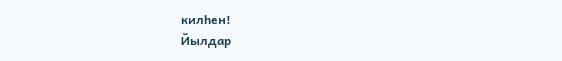килһен!
Йылдар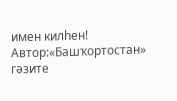имен килһен!
Автор:«Башҡортостан» гәзите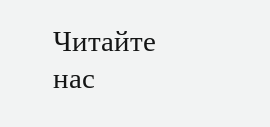Читайте нас